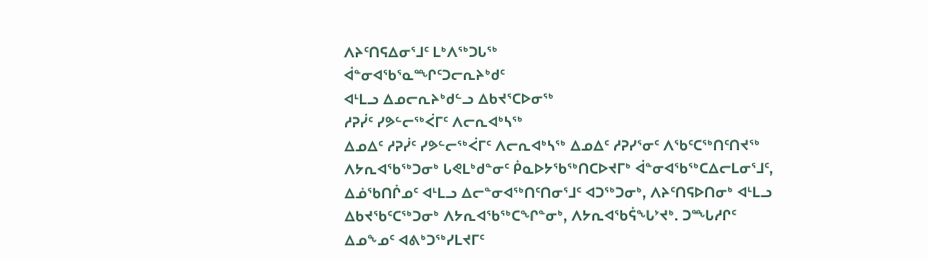ᐱᔨᑦᑎᕋᐃᓂᕐᒧᑦ ᒪᒃᐱᖅᑐᒐᖅ
ᐋᓐᓂᐊᖃᕐᓇᙱᑦᑐᓕᕆᔨᒃᑯᑦ
ᐊᒻᒪᓗ ᐃᓄᓕᕆᔨᒃᑯᓪᓗ ᐃᑲᔪᕐᑕᐅᓂᖅ
ᓱᕈᓰᑦ ᓯᕗᓪᓕᖅᐹᒥᑦ ᐱᓕᕆᐊᒃᓴᖅ
ᐃᓄᐃᑦ ᓱᕈᓰᑦ ᓯᕗᓪᓕᖅᐹᒥᑦ ᐱᓕᕆᐊᒃᓴᖅ ᐃᓄᐃᑦ ᓱᕈᓯᕐᓂᑦ ᐱᖃᑦᑕᖅᑎᑦᑎᔪᖅ ᐱᔭᕆᐊᖃᖅᑐᓂᒃ ᒐᕙᒪᒃᑯᓐᓂᑦ ᑮᓇᐅᔭᖃᖅᑎᑕᐅᔪᒥᒃ ᐋᓐᓂᐊᖃᖅᑕᐃᓕᒪᓂᕐᒧᑦ, ᐃᓅᖃᑎᒌᓄᑦ ᐊᒻᒪᓗ ᐃᓕᓐᓂᐊᖅᑎᑦᑎᓂᕐᒧᑦ ᐊᑐᖅᑐᓂᒃ, ᐱᔨᑦᑎᕋᐅᑎᓂᒃ ᐊᒻᒪᓗ ᐃᑲᔪᖃᑦᑕᖅᑐᓂᒃ ᐱᔭᕆᐊᖃᖅᑕᖏᓐᓂᒃ, ᐱᔭᕆᐊᖃᕌᖓᔾᔪᒃ. ᑐᙵᓱᒋᑦ ᐃᓄᖕᓄᑦ ᐊᕕᒃᑐᖅᓯᒪᔪᒥᑦ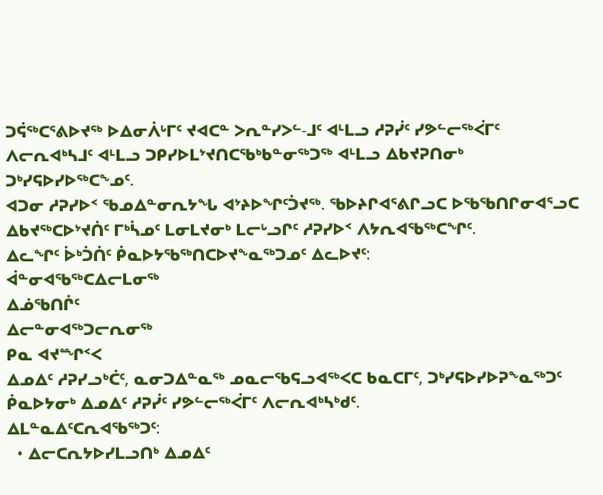ᑐᕌᖅᑕᕐᕕᐅᔪᖅ ᐅᐃᓂᐲᒡᒥᑦ ᔪᐊᑕᓐ ᐳᕆᓐᓯᐳᓪ-ᒧᑦ ᐊᒻᒪᓗ ᓱᕈᓰᑦ ᓯᕗᓪᓕᖅᐹᒥᑦ ᐱᓕᕆᐊᒃᓴᒧᑦ ᐊᒻᒪᓗ ᑐᑭᓯᐅᒪᔾᔪᑎᑕᖃᒃᑲᓐᓂᖅᑐᖅ ᐊᒻᒪᓗ ᐃᑲᔪᕈᑎᓂᒃ ᑐᒃᓯᕋᐅᓯᐅᖅᑕᖕᓄᑦ.
ᐊᑐᓂ ᓱᕈᓯᐅᑉ ᖃᓄᐃᓐᓂᕆᔭᖓ ᐊᔾᔨᐅᖏᑦᑑᔪᖅ. ᖃᐅᔨᒋᐊᕐᕕᒋᓗᑕ ᐅᖃᖃᑎᒋᓂᐊᕐᓗᑕ ᐃᑲᔪᖅᑕᐅᔾᔪᑏᑦ ᒥᒃᓵᓄᑦ ᒪᓂᒪᔪᓂᒃ ᒪᓕᒡᓗᒋᑦ ᓱᕈᓯᐅᑉ ᐱᔭᕆᐊᖃᖅᑕᖏᑦ.
ᐃᓚᖏᑦ ᐆᒃᑑᑏᑦ ᑮᓇᐅᔭᖃᖅᑎᑕᐅᔪᖕᓇᖅᑐᓄᑦ ᐃᓚᐅᔪᑦ:
ᐋᓐᓂᐊᖃᖅᑕᐃᓕᒪᓂᖅ
ᐃᓅᖃᑎᒌᑦ
ᐃᓕᓐᓂᐊᖅᑐᓕᕆᓂᖅ
ᑭᓇ ᐊᔪᙱᑉᐸ
ᐃᓄᐃᑦ ᓱᕈᓯᓗᒃᑖᑦ, ᓇᓂᑐᐃᓐᓇᖅ ᓄᓇᓕᖃᕋᓗᐊᖅᐸᑕ ᑲᓇᑕᒥᑦ, ᑐᒃᓯᕋᐅᓯᐅᕈᖕᓇᖅᑐᑦ ᑮᓇᐅᔭᓂᒃ ᐃᓄᐃᑦ ᓱᕈᓰᑦ ᓯᕗᓪᓕᖅᐹᒥᑦ ᐱᓕᕆᐊᒃᓴᒃᑯᑦ.
ᐃᒪᓐᓇᐃᑦᑕᕆᐊᖃᖅᑐᑦ:
  • ᐃᓕᑕᕆᔭᐅᓯᒪᓗᑎᒃ ᐃᓄᐃᑦ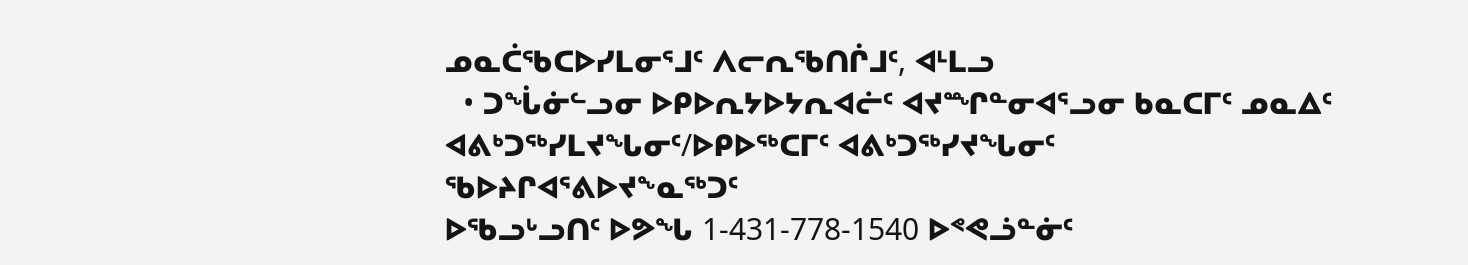ᓄᓇᑖᖃᑕᐅᓯᒪᓂᕐᒧᑦ ᐱᓕᕆᖃᑎᒌᒧᑦ, ᐊᒻᒪᓗ
  • ᑐᖔᓃᓪᓗᓂ ᐅᑭᐅᕆᔭᐅᔭᕆᐊᓖᑦ ᐊᔪᙱᓐᓂᐊᕐᓗᓂ ᑲᓇᑕᒥᑦ ᓄᓇᐃᑦ ᐊᕕᒃᑐᖅᓯᒪᔪᖓᓂᑦ/ᐅᑭᐅᖅᑕᒥᑦ ᐊᕕᒃᑐᖅᓯᔪᖓᓂᑦ
ᖃᐅᔨᒋᐊᕐᕕᐅᔪᖕᓇᖅᑐᑦ
ᐅᖃᓗᒡᓗᑎᑦ ᐅᕗᖓ 1-431-778-1540 ᐅᕝᕙᓘᓐᓃᑦ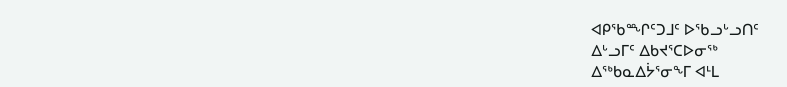ᐊᑭᖃᙱᑦᑐᒧᑦ ᐅᖃᓗᒡᓗᑎᑦ
ᐃᒡᓗᒥᑦ ᐃᑲᔪᕐᑕᐅᓂᖅ
ᐃᖅᑲᓇᐃᔮᕐᓂᖕᒥ ᐊᒻᒪ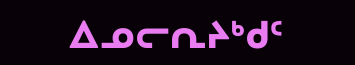ᐃᓄᓕᕆᔨᒃᑯᑦ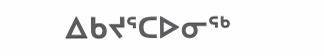ᐃᑲᔪᕐᑕᐅᓂᕐᒃ